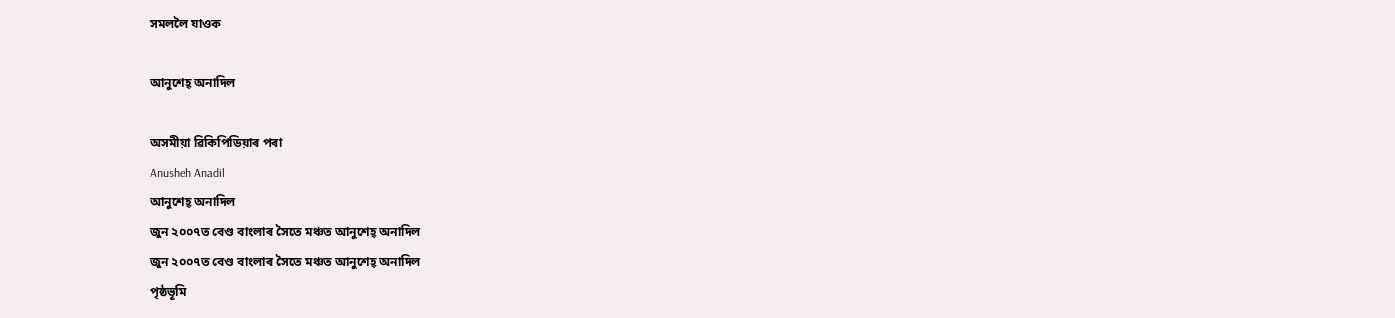সমললৈ যাওক

আনুশেহ্‌ অনাদিল

অসমীয়া ৱিকিপিডিয়াৰ পৰা
Anusheh Anadil
আনুশেহ্‌ অনাদিল
জুন ২০০৭ত বেণ্ড বাংলাৰ সৈতে মঞ্চত আনুশেহ্‌ অনাদিল
জুন ২০০৭ত বেণ্ড বাংলাৰ সৈতে মঞ্চত আনুশেহ্‌ অনাদিল
পৃষ্ঠভূমি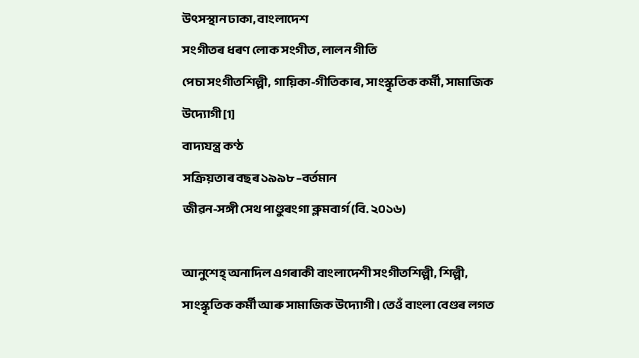উৎসস্থান ঢাকা, বাংলাদেশ
সংগীতৰ ধৰণ লোক সংগীত, লালন গীতি
পেচা সংগীতশিল্পী, গায়িকা-গীতিকাৰ, সাংস্কৃতিক কৰ্মী, সামাজিক উদ্যোগী[1]
বাদ্যযন্ত্ৰ কণ্ঠ
সক্ৰিয়তাৰ বছৰ ১৯৯৮–বৰ্তমান
জীৱন-সঙ্গী সেথ পাণ্ডুৰংগা ব্লুমবাৰ্গ (বি. ২০১৬)

আনুশেহ্‌ অনাদিল এগৰাকী বাংলাদেশী সংগীতশিল্পী, শিল্পী, সাংস্কৃতিক কৰ্মী আৰু সামাজিক উদ্যোগী। তেওঁ বাংলা বেণ্ডৰ লগত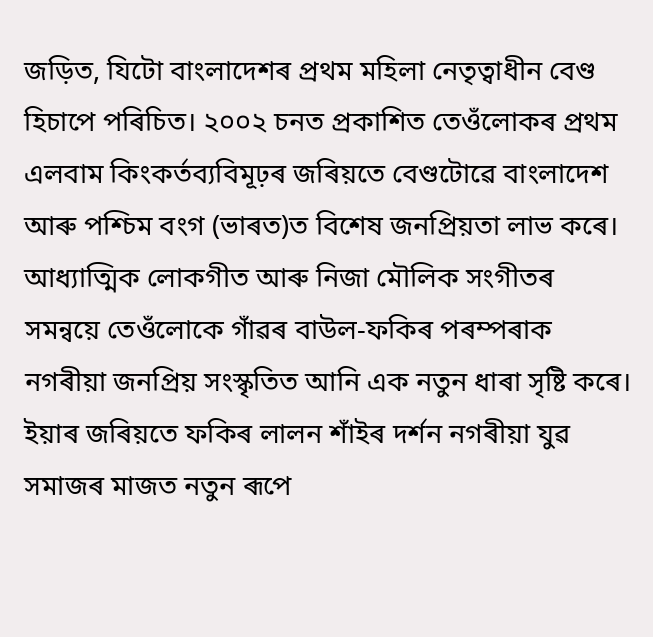জড়িত, যিটো বাংলাদেশৰ প্ৰথম মহিলা নেতৃত্বাধীন বেণ্ড হিচাপে পৰিচিত। ২০০২ চনত প্ৰকাশিত তেওঁলোকৰ প্ৰথম এলবাম কিংকৰ্তব্যবিমূঢ়ৰ জৰিয়তে বেণ্ডটোৱে বাংলাদেশ আৰু পশ্চিম বংগ (ভাৰত)ত বিশেষ জনপ্ৰিয়তা লাভ কৰে। আধ্যাত্মিক লোকগীত আৰু নিজা মৌলিক সংগীতৰ সমন্বয়ে তেওঁলোকে গাঁৱৰ বাউল-ফকিৰ পৰম্পৰাক নগৰীয়া জনপ্ৰিয় সংস্কৃতিত আনি এক নতুন ধাৰা সৃষ্টি কৰে। ইয়াৰ জৰিয়তে ফকিৰ লালন শাঁইৰ দৰ্শন নগৰীয়া যুৱ সমাজৰ মাজত নতুন ৰূপে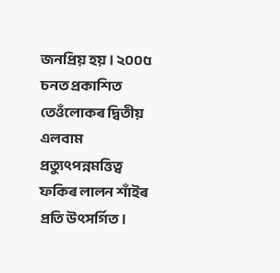জনপ্ৰিয় হয়। ২০০৫ চনত প্ৰকাশিত তেওঁলোকৰ দ্বিতীয় এলবাম প্ৰত্যুৎপন্নমত্তিত্ব ফকিৰ লালন শাঁইৰ প্ৰতি উৎসৰ্গিত।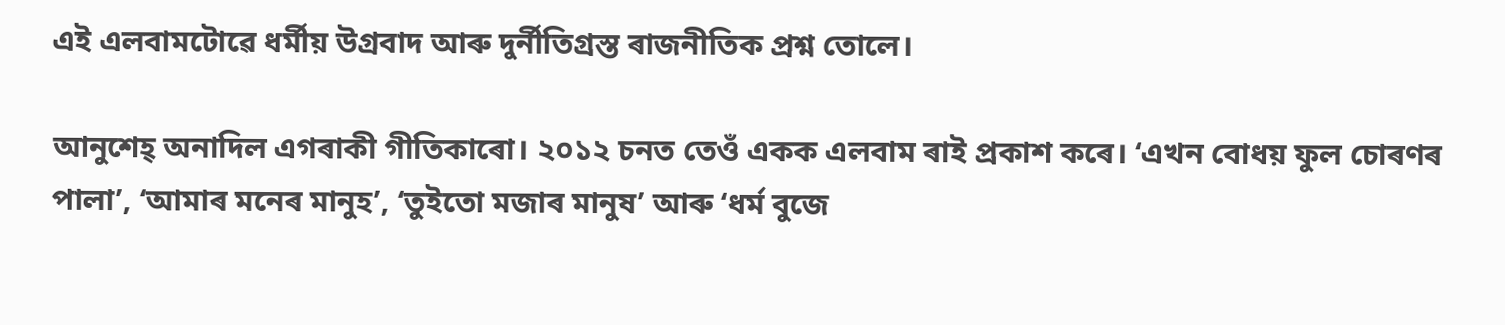এই এলবামটোৱে ধৰ্মীয় উগ্ৰবাদ আৰু দুৰ্নীতিগ্ৰস্ত ৰাজনীতিক প্ৰশ্ন তোলে।

আনুশেহ্‌ অনাদিল এগৰাকী গীতিকাৰো। ২০১২ চনত তেওঁ একক এলবাম ৰাই প্ৰকাশ কৰে। ‘এখন বোধয় ফুল চোৰণৰ পালা’, ‘আমাৰ মনেৰ মানুহ’, ‘তুইতো মজাৰ মানুষ’ আৰু ‘ধৰ্ম বুজে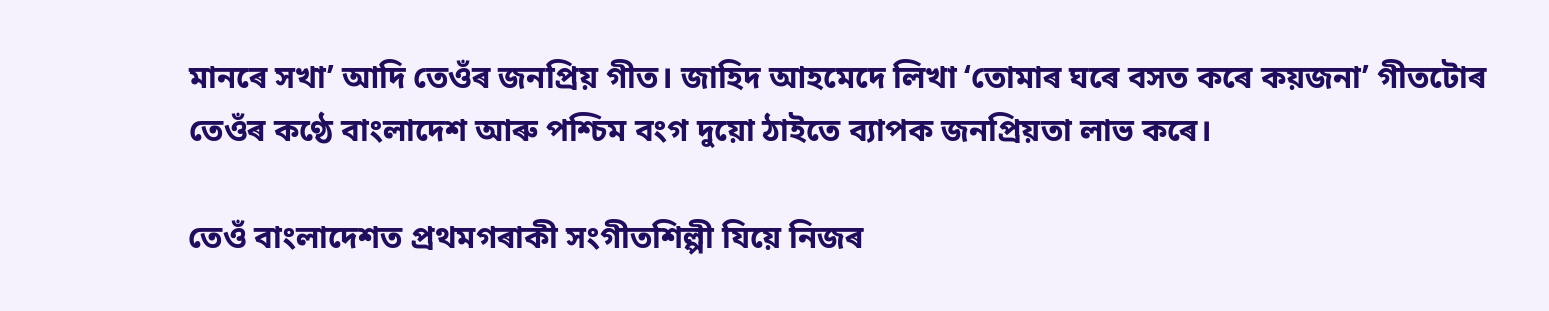মানৰে সখা’ আদি তেওঁৰ জনপ্ৰিয় গীত। জাহিদ আহমেদে লিখা ‘তোমাৰ ঘৰে বসত কৰে কয়জনা’ গীতটোৰ তেওঁৰ কণ্ঠে বাংলাদেশ আৰু পশ্চিম বংগ দুয়ো ঠাইতে ব্যাপক জনপ্ৰিয়তা লাভ কৰে।

তেওঁ বাংলাদেশত প্ৰথমগৰাকী সংগীতশিল্পী যিয়ে নিজৰ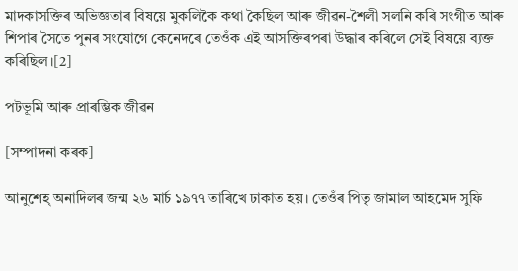মাদকাসক্তিৰ অভিজ্ঞতাৰ বিষয়ে মুকলিকৈ কথা কৈছিল আৰু জীৱন-শৈলী সলনি কৰি সংগীত আৰু শিপাৰ সৈতে পুনৰ সংযোগে কেনেদৰে তেওঁক এই আসক্তিৰপৰা উদ্ধাৰ কৰিলে সেই বিষয়ে ব্যক্ত কৰিছিল।[2]

পটভূমি আৰু প্ৰাৰম্ভিক জীৱন

[সম্পাদনা কৰক]

আনুশেহ্‌ অনাদিলৰ জন্ম ২৬ মাৰ্চ ১৯৭৭ তাৰিখে ঢাকাত হয়। তেওঁৰ পিতৃ জামাল আহমেদ সুফি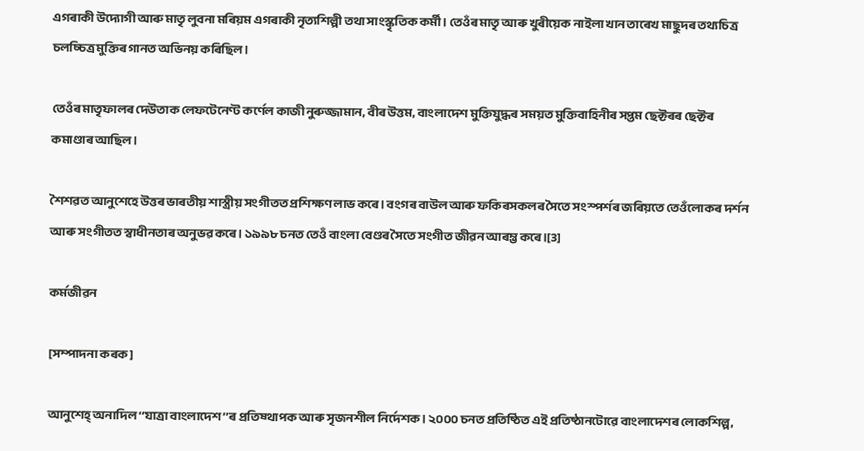এগৰাকী উদ্যোগী আৰু মাতৃ লুবনা মৰিয়ম এগৰাকী নৃত্যশিল্পী তথা সাংস্কৃতিক কৰ্মী। তেওঁৰ মাতৃ আৰু খুৰীয়েক নাইলা খান তাৰেখ মাছুদৰ তথ্যচিত্ৰ চলচ্চিত্ৰ মুক্তিৰ গানত অভিনয় কৰিছিল।

তেওঁৰ মাতৃফালৰ দেউতাক লেফটেনেণ্ট কৰ্ণেল কাজী নুৰুজ্জামান, বীৰ উত্তম, বাংলাদেশ মুক্তিযুদ্ধৰ সময়ত মুক্তিবাহিনীৰ সপ্তম ছেক্টৰৰ ছেক্টৰ কমাণ্ডাৰ আছিল।

শৈশৱত আনুশেহে উত্তৰ ভাৰতীয় শাস্ত্ৰীয় সংগীতত প্ৰশিক্ষণ লাভ কৰে। বংগৰ বাউল আৰু ফকিৰসকলৰ সৈতে সংস্পৰ্শৰ জৰিয়তে তেওঁলোকৰ দৰ্শন আৰু সংগীতত স্বাধীনতাৰ অনুভৱ কৰে। ১৯৯৮ চনত তেওঁ বাংলা বেণ্ডৰ সৈতে সংগীত জীৱন আৰম্ভ কৰে।[3]

কৰ্মজীৱন

[সম্পাদনা কৰক]

আনুশেহ্‌ অনাদিল ‘‘যাত্ৰা বাংলাদেশ’’ৰ প্ৰতিষ্থাপক আৰু সৃজনশীল নিৰ্দেশক। ২০০০ চনত প্ৰতিষ্ঠিত এই প্ৰতিষ্ঠানটোৱে বাংলাদেশৰ লোকশিল্প,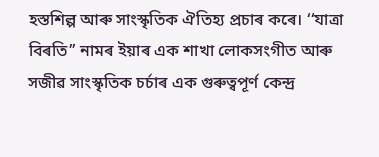হস্তশিল্প আৰু সাংস্কৃতিক ঐতিহ্য প্ৰচাৰ কৰে। ‘‘যাত্ৰা বিৰতি’’ নামৰ ইয়াৰ এক শাখা লোকসংগীত আৰু সজীৱ সাংস্কৃতিক চৰ্চাৰ এক গুৰুত্বপূৰ্ণ কেন্দ্ৰ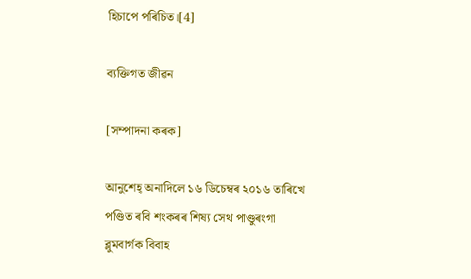হিচাপে পৰিচিত।[4]

ব্যক্তিগত জীৱন

[সম্পাদনা কৰক]

আনুশেহ্‌ অনাদিলে ১৬ ডিচেম্বৰ ২০১৬ তাৰিখে পণ্ডিত ৰবি শংকৰৰ শিষ্য সেথ পাণ্ডুৰংগা ব্লুমবাৰ্গক বিবাহ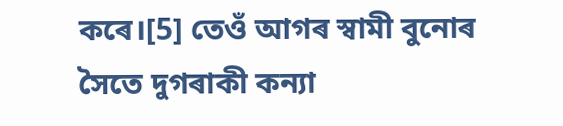কৰে।[5] তেওঁ আগৰ স্বামী বুনোৰ সৈতে দুগৰাকী কন্যা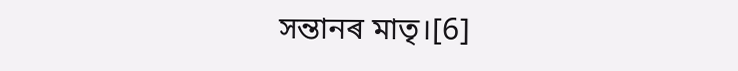সন্তানৰ মাতৃ।[6]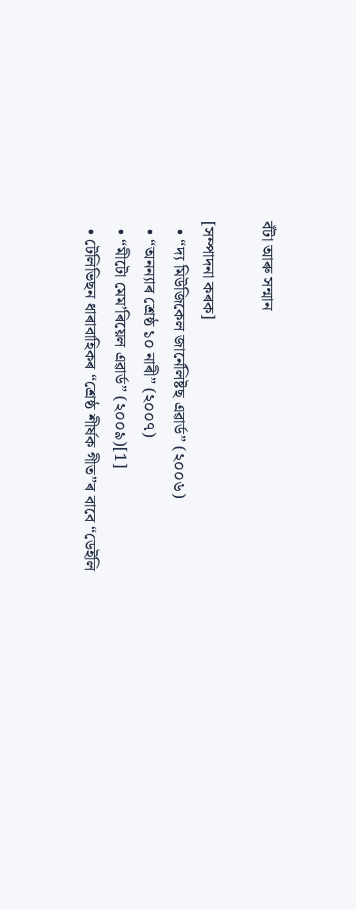বঁটা আৰু সন্মান

[সম্পাদনা কৰক]
  • “দ্য মিউজিকেল জাৰ্নেলিষ্টছ এৱাৰ্ড” (২০০৬)
  • “অনন্যাৰ শ্ৰেষ্ঠ ১০ নাৰী” (২০০৭)
  • “মীটো মেম’ৰিয়েল এৱাৰ্ড” (২০০৯)[1]
  • টেলিভিছন ধাৰাবাহিকৰ “শ্ৰেষ্ঠ শীৰ্ষক গীত”ৰ বাবে “ডেইলি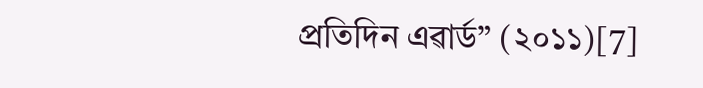প্ৰতিদিন এৱাৰ্ড” (২০১১)[7]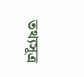তথ্যসূত্ৰ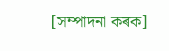[সম্পাদনা কৰক]